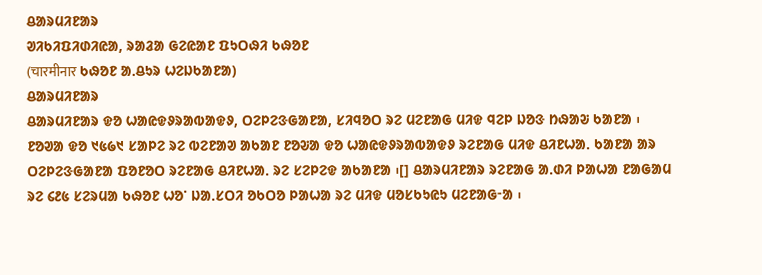ᱪᱟᱨᱢᱤᱱᱟᱨ
ᱣᱤᱠᱤᱯᱤᱰᱤᱭᱟ, ᱨᱟᱲᱟ ᱜᱮᱭᱟᱱ ᱯᱩᱛᱷᱤ ᱠᱷᱚᱱ
(चारमीनार ᱠᱷᱚᱱ ᱟᱹᱪᱩᱨ ᱦᱮᱡᱠᱟᱱᱟ)
ᱪᱟᱨᱢᱤᱱᱟᱨ
ᱪᱟᱨᱢᱤᱱᱟᱨ ᱫᱚ ᱦᱟᱭᱫᱽᱨᱟᱵᱟᱫᱽ, ᱛᱮᱞᱮᱝᱜᱟᱱᱟ, ᱥᱤᱧᱚᱛ ᱨᱮ ᱢᱮᱱᱟᱜ ᱢᱤᱫ ᱧᱮᱞ ᱡᱚᱝ ᱴᱷᱟᱶ ᱠᱟᱱᱟ ᱾ ᱱᱚᱣᱟ ᱫᱚ ᱑᱕᱙᱑ ᱥᱟᱞᱮ ᱨᱮ ᱵᱮᱱᱟᱣ ᱟᱠᱟᱱ ᱱᱚᱶᱟ ᱫᱚ ᱦᱟᱭᱫᱽᱨᱟᱵᱟᱫᱽ ᱨᱮᱱᱟᱜ ᱢᱤᱫ ᱪᱤᱱᱦᱟᱹ ᱠᱟᱱᱟ ᱟᱨ ᱛᱮᱞᱮᱝᱜᱟᱱᱟ ᱯᱚᱱᱚᱛ ᱨᱮᱱᱟᱜ ᱪᱤᱱᱦᱟᱹ ᱨᱮ ᱥᱮᱞᱮᱫ ᱟᱠᱟᱱᱟ ᱾[] ᱪᱟᱨᱢᱤᱱᱟᱨ ᱨᱮᱱᱟᱜ ᱟᱹᱰᱤ ᱞᱟᱦᱟ ᱱᱟᱜᱟᱢ ᱨᱮ ᱔᱒᱕ ᱥᱮᱨᱢᱟ ᱠᱷᱚᱱ ᱦᱚᱸ ᱡᱟᱹᱥᱛᱤ ᱚᱠᱛᱚ ᱞᱟᱦᱟ ᱨᱮ ᱢᱤᱫ ᱢᱚᱥᱠᱩᱭᱩ ᱢᱮᱱᱟᱜᱼᱟ ᱾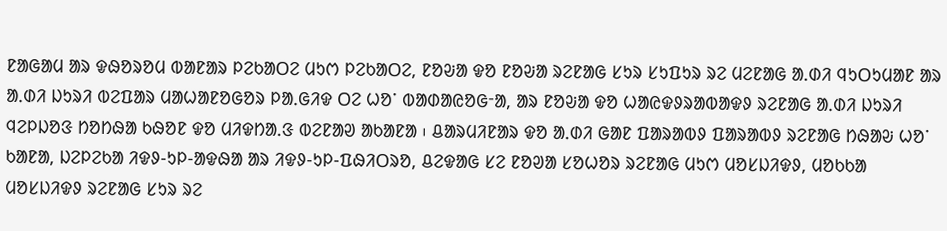ᱱᱟᱜᱟᱢ ᱟᱨ ᱫᱷᱚᱨᱚᱢ ᱵᱟᱱᱟᱨ ᱞᱮᱠᱟᱛᱮ ᱢᱩᱬ ᱞᱮᱠᱟᱛᱮ, ᱱᱚᱶᱟ ᱫᱚ ᱱᱚᱶᱟ ᱨᱮᱱᱟᱜ ᱥᱩᱨ ᱥᱩᱯᱩᱨ ᱨᱮ ᱢᱮᱱᱟᱜ ᱟᱹᱰᱤ ᱧᱩᱛᱩᱢᱟᱱ ᱟᱨ ᱟᱹᱰᱤ ᱡᱩᱨᱤ ᱵᱮᱯᱟᱨ ᱢᱟᱦᱟᱱᱚᱜᱚᱨ ᱞᱟᱹᱜᱤᱫ ᱛᱮ ᱦᱚᱸ ᱵᱟᱰᱟᱭᱚᱜᱼᱟ, ᱟᱨ ᱱᱚᱶᱟ ᱫᱚ ᱦᱟᱭᱫᱽᱨᱟᱵᱟᱫᱽ ᱨᱮᱱᱟᱜ ᱟᱹᱰᱤ ᱡᱩᱨᱤ ᱧᱮᱞᱡᱚᱝ ᱴᱚᱴᱷᱟ ᱠᱷᱚᱱ ᱫᱚ ᱢᱤᱫᱴᱟᱹᱝ ᱵᱮᱱᱟᱣ ᱟᱠᱟᱱᱟ ᱾ ᱪᱟᱨᱢᱤᱱᱟᱨ ᱫᱚ ᱟᱹᱰᱤ ᱜᱟᱱ ᱯᱟᱨᱟᱵᱽ ᱯᱟᱨᱟᱵᱽ ᱨᱮᱱᱟᱜ ᱴᱷᱟᱶ ᱦᱚᱸ ᱠᱟᱱᱟ, ᱡᱮᱞᱮᱠᱟ ᱤᱫᱽ-ᱩᱞ-ᱟᱫᱷᱟ ᱟᱨ ᱤᱫᱽ-ᱩᱞ-ᱯᱷᱤᱛᱨᱚ, ᱪᱮᱫᱟᱜ ᱥᱮ ᱱᱚᱣᱟ ᱥᱚᱦᱚᱨ ᱨᱮᱱᱟᱜ ᱢᱩᱬ ᱢᱚᱥᱡᱤᱫᱽ, ᱢᱚᱠᱠᱟ ᱢᱚᱥᱡᱤᱫᱽ ᱨᱮᱱᱟᱜ ᱥᱩᱨ ᱨᱮ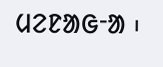ᱢᱮᱱᱟᱜᱼᱟ ᱾